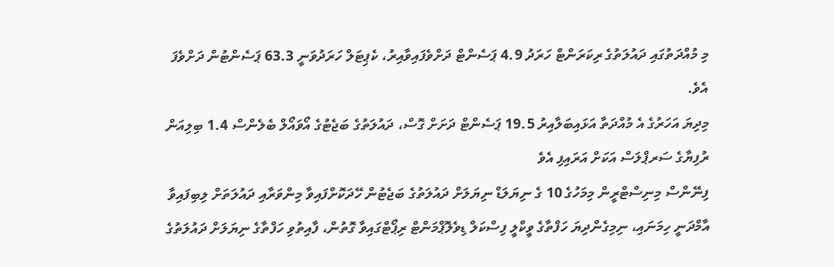މި މުއްދަތުގައި ދައުލަތުގެ ރިކަރަންޓް ހަރަދު 4.9 ޕަސެންޓް ދަށްވެފައިވާއިރު، ކެޕިޓަލް ހަރަދުވަނީ 63.3 ޕަސެންޓުން ދަށްވެފަ އެވެ.
މިދިޔަ އަހަރުގެ އެ މުއްދަތާ އަޅައިބަލާއިރު 19.5 ޕަސެންޓް ދަށަށް ގޮސް، ދައުލަތުގެ ބަޖެޓުގެ އޯވައޯލް ބެލެންސް 1.4 ބިލިއަން ރުފިޔާގެ ސަރޕްލަސް އަކަށް އަރައިފި އެވެ
ފިނޭންސް މިނިސްޓްރީން މިމަހުގެ 10 ގެ ނިޔަލަޑް ނިޔަލަށް ދައުލަތުގެ ބަޖެޓުން ހޭދަކޮށްފައިވާ މިންވަރާއި ދައުލަތަށް ލިބިފައިވާ އާމްދަނީ ހިމަނައި، ނިމިގެންދިޔަ ހަފްތާގެ ވީކްލީ ފިސްކަލް ޑިވެލޮޕްމަންޓް ރިޕޯޓްގައިވާ ގޮތުން، ފާއިތުވި ހަފްތާގެ ނިޔަލަށް ދައުލަތުގެ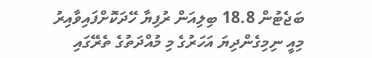ބަޖެޓުން 18.8 ބިލިއަން ރުފިޔާ ހޭދަކޮށްފައިވާއިރު މިއީ ނިމިގެންދިޔަ އަހަރުގެ މި މުއްދަތުގެ ތެރޭގައި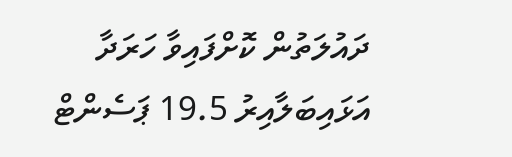ދައުލަތުން ކޮށްފައިވާ ހަރަދާ އަޅައިބަލާއިރު 19.5 ޕަސެންޓް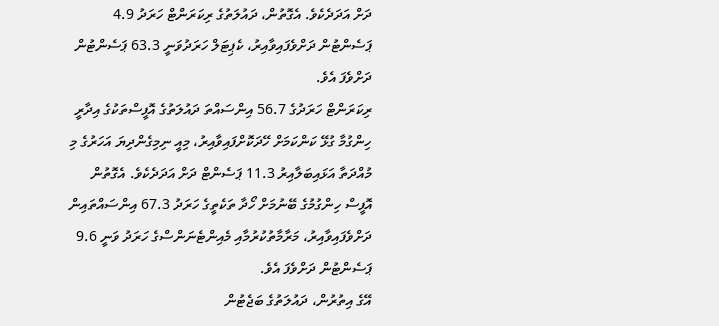ދަށް އަދަދެކެވެ. އެގޮތުން، ދައުލަތުގެ ރިކަރަންޓް ހަރަދު 4.9 ޕަސެންޓުން ދަށްވެފައިވާއިރު، ކެޕިޓަލް ހަރަދުވަނީ 63.3 ޕަސެންޓުން ދަށްވެފަ އެވެ.
ރިކަރަންޓް ހަރަދުގެ 56.7 އިންސައްތަ ދައުލަތުގެ އޮފީސްތަކުގެ އިދާރީ ހިންގުމާ ގުޅޭ ކަންކަމަށް ހޭދަކޮށްފައިވާއިރު، މިއީ ނިމިގެންދިޔަ އަހަރުގެ މި މުއްދަތާ އަޅައިބަލާއިރު 11.3 ޕަސެންޓް ދަށް އަދަދެކެވެ. އެގޮތުން އޮފީސް ހިންގުމުގެ ބޭނުމަށް ހޯދާ ތަކެތީގެ ހަރަދު 67.3 އިންސައްތައިން ދަށްވެފައިވާއިރު، މަރާމާތުކުރުމާއި މެއިންޓެނަންސްގެ ހަރަދު ވަނީ 9.6 ޕަސެންޓުން ދަށްވެފަ އެވެ.
އޭގެ އިތުރުން، ދައުލަތުގެ ބަޖެޓުން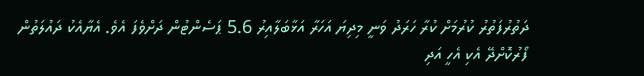ދަތުރުފަތުރު ކުރުމަށް ކުރާ ހަރަދު ވަނީ މިދިޔަ އަހަރާ އަޅާބަލާއިރު 5.6 ޕަސެންޓުން ދަށްވެފަ އެވެ. އެޔާއެކު ދައުލަތުން ފޯރުކޮށްދޭ އެކި އެހީ އަދި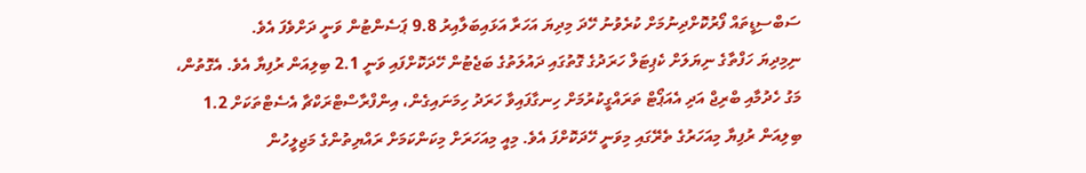ސަބްސިޑީތައް ފޯރުކޮށްދިނުމަށް ކުރެވުނު ހޭދަ މިދިޔަ އަހަރާ އަޅައިބަލާއިރު 9.8 ޕަސެންޓުން ވަނީ ދަށްވެފަ އެވެ.
ނިމިދިޔަ ހަފްތާގެ ނިޔަލަށް ކެޕިޓަލް ހަރަދުގެ ގޮތުގައި ދައުލަތުގެ ބަޖެޓުން ހޭދަކޮށްފައި ވަނީ 2.1 ބިލިއަން ރުފިޔާ އެވެ. އެގޮތުން، މަގު ހެދުމާއި ބްރިޖް އަދި އެއަޕޯޓް ތަރައްގީކުރުމަށް ހިނގާފައިވާ ހަރަދު ހިމަނައިގެން، އިންފްރާސްޓްރަކްޗާ އެސެޓްތަކަށް 1.2 ބިލިއަން ރުފިޔާ މިއަހަރުގެ ތެރޭގައި މިވަނީ ހޭދަކޮށްފަ އެވެ. މިއީ މިއަހަރަށް މިކަންކަމަށް ރައްޔިތުންގެ މަޖިލީހުން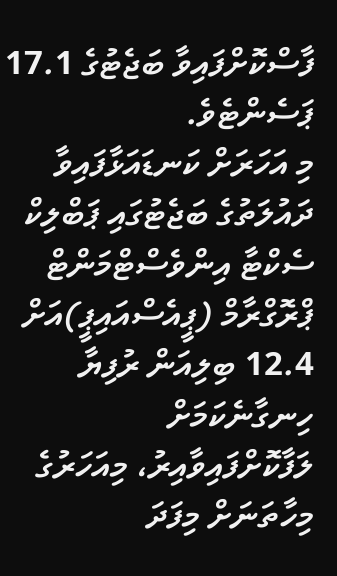ފާސްކޮށްފައިވާ ބަޖެޓުގެ 17.1 ޕަސެންޓެވެ.
މި އަހަރަށް ކަނޑައަޅާފައިވާ ދައުލަތުގެ ބަޖެޓުގައި ޕަބްލިކް ސެކްޓާ އިންވެސްޓްމަންޓް ޕްރޮގްރާމް (ޕީއެސްއައިޕީ)އަށް 12.4 ބިލިއަން ރުފިޔާ ހިނގާނެކަމަށް ލަފާކޮށްފައިވާއިރު، މިއަހަރުގެ މިހާތަނަށް މިފަދަ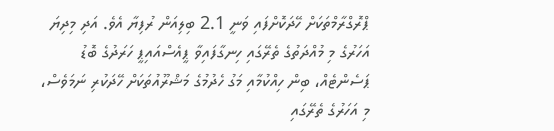ޕްރޮގްރާމްތަކަށް ހޭދަކޮށްފައި ވަނީ 2.1 ބިލިއަން ރުފިޔާ އެވެ. އަދި މިދިޔަ އަހަރުގެ މި މުއްދަތުގެ ތެރޭގައި ހިނގާފައިވާ ޕީއެސްއައިޕީ ހަރަދުގެ ބޮޑު ޕަސެންޓެއް، ބިން ހިއްކުމާއި މަގު ހެދުމުގެ މަޝްރޫއުތަކަށް ހޭދަކުރި ނަމަވެސް، މި އަހަރުގެ ތެރޭގައި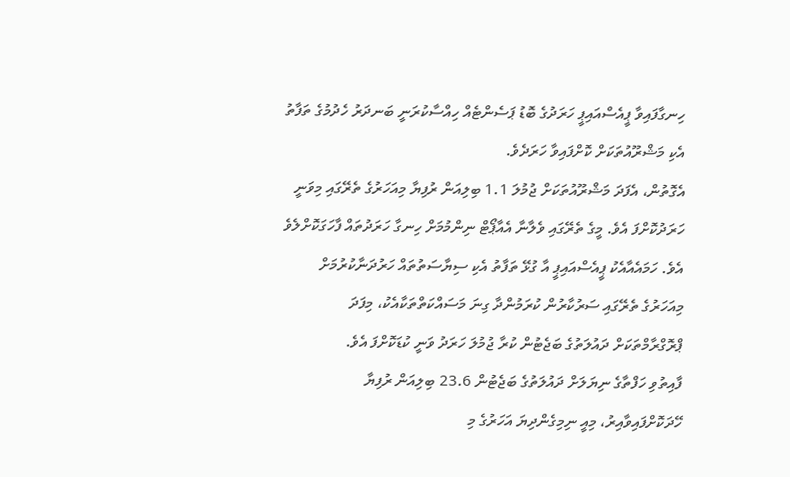ހިނގާފައިވާ ޕީއެސްއައިޕީ ހަރަދުގެ ބޮޑު ޕަސެންޓެއް ހިއްސާކުރަނީ ބަނދަރު ހެދުމުގެ ތަފާތު އެކި މަޝްރޫއުތަކަށް ކޮށްފައިވާ ހަރަދެވެ.
އެގޮތުން، އެފަދަ މަޝްރޫއުތަކަށް ޖުމުލަ 1.1 ބިލިއަން ރުފިޔާ މިއަހަރުގެ ތެރޭގައި މިވަނީ ހަރަދުކޮށްފަ އެވެ. މީގެ ތެރޭގައި ވެލާނާ އެއާޕޯޓް ނިންމުމަށް ހިނގާ ހަރަދުތައް ފާހަގަކޮށްލެވެ އެވެ. ހަމައެއާއެކު ޕީއެސްއައިޕީ އާ ގުޅޭ ތަފާތު އެކި ސިޔާސަތުތައް ހަރުދަނާކުރުމަށް މިއަހަރުގެ ތެރޭގައި ސަރުކާރުން ކުރަމުންދާ ގިނަ މަސައްކަތްތަކާއެކު، މިފަދަ ޕްރޮގްރާމްތަކަށް ދައުލަތުގެ ބަޖެޓުން ކުރާ ޖުމުލަ ހަރަދު ވަނީ ކުޑަކޮށްފަ އެވެ.
ފާއިތުވި ހަފްތާގެ ނިޔަލަށް ދައުލަތުގެ ބަޖެޓުން 23.6 ބިލިއަން ރުފިޔާ ހޭދަކޮށްފައިވާއިރު، މިއީ ނިމިގެންދިޔަ އަހަރުގެ މި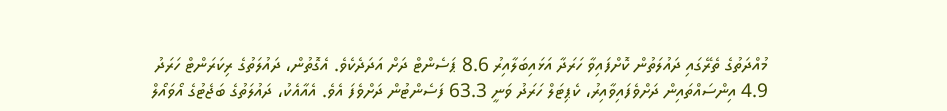މުއްދަތުގެ ތެރޭގައި ދައުލަތުން ކޮށްފައިވާ ހަރަދާ އަޅައިބަލާއިރު 8.6 ޕަސެންޓް ދަށް އަދަދެކެވެ. އެގޮތުން، ދައުލަތުގެ ރިކަރަންޓް ހަރަދު 4.9 އިންސައްތައިން ދަށްވެފައިވާއިރު، ކެޕިޓަލް ހަރަދު ވަނީ 63.3 ފަސެންޓުން ދަށްވެފަ އެވެ. އެއާއެކު، ދައުލަތުގެ ބަޖެޓުގެ އޯވައޯލް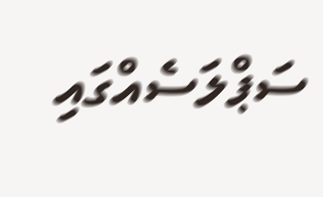ސަޕްލަސެއްގައި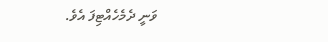ވަނީ ދެމެހެއްޓިފަ އެވެ.